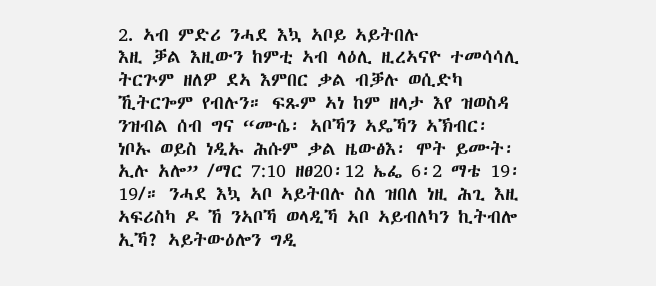2. ኣብ ምድሪ ንሓደ እኳ ኣቦይ ኣይትበሉ
እዚ ቓል እዚውን ከምቲ ኣብ ላዕሊ ዚረኣናዮ ተመሳሳሊ ትርጕም ዘለዎ ደኣ እምበር ቃል ብቓሉ ወሲድካ ኺትርጐም የብሉን። ፍጹም ኣነ ከም ዘላታ እየ ዝወስዳ ንዝብል ሰብ ግና “ሙሴ፡ ኣቦኻን ኣዴኻን ኣኽብር፡ ነቦኡ ወይስ ነዲኡ ሕሱም ቃል ዜውፅእ፡ ሞት ይሙት፡ ኢሉ አሎ” /ማር 7:10 ዘፀ20፡12 ኤፌ 6፡2 ማቴ 19፡19/። ንሓደ እኳ ኣቦ ኣይትበሉ ስለ ዝበለ ነዚ ሕጊ እዚ ኣፍሪስካ ዶ ኸ ንኣቦኻ ወላዲኻ ኣቦ ኣይብለካን ኪትብሎ ኢኻ? ኣይትውዕሎን ግዲ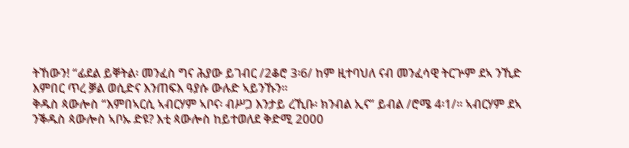ትኸውን! “ፊደል ይቐትል፡ መንፈስ ግና ሕያው ይገብር /2ቆሮ 3፡6/ ከም ዚተባህለ ናብ መንፈሳዊ ትርጕም ደኣ ንኺድ እምበር ጥረ ቓል ወሲድና እንጠፍእ ዓያሱ ውሉድ ኣይንኹን።
ቅዱስ ጳውሎስ “እምበኣርሲ ኣብርሃም ኣቦና፡ ብሥጋ እንታይ ረኺቡ፡ ክንብል ኢና” ይብል /ሮሜ 4፡1/። ኣብርሃም ደኣ ንቕዱስ ጳውሎስ ኣቦኡ ድዩ? እቲ ጳውሎስ ከይተወለደ ቅድሚ 2000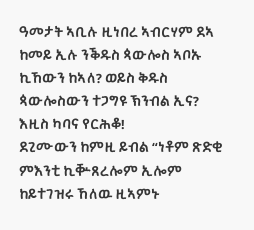ዓመታት ኣቢሉ ዚነበረ ኣብርሃም ደኣ ከመይ ኢሉ ንቕዱስ ጳውሎስ ኣቦኡ ኪኸውን ከኣለ? ወይስ ቅዱስ ጳውሎስውን ተጋግዩ ኽንብል ኢና? እዚስ ካባና የርሕቆ!
ደጊሙውን ከምዚ ይብል “ነቶም ጽድቂ ምእንቲ ኪቝጸረሎም ኢሎም ከይተገዝሩ ኸለዉ ዚኣምኑ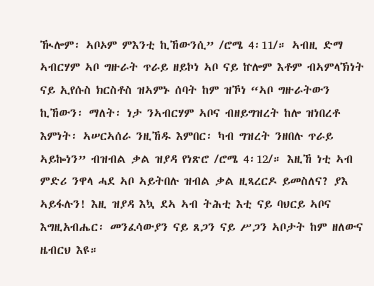ዂሎም፡ ኣቦኦም ምእንቲ ኪኸውንሲ” /ሮሜ 4፡11/። ኣብዚ ድማ ኣብርሃም ኣቦ ግዙራት ጥራይ ዘይኮነ ኣቦ ናይ ኵሎም እቶም ብኣምላኽነት ናይ ኢየሱስ ክርስቶስ ዝኣምኑ ሰባት ከም ዝኾነ “ኣቦ ግዙራትውን ኪኸውን፡ ማለት፡ ነታ ንኣብርሃም ኣቦና ብዘይግዝረት ከሎ ዝነበረቶ እምነት፡ ኣሠርኣሰራ ንዚኸዱ እምበር፡ ካብ ግዝረት ንዘበሉ ጥራይ ኣይኰነን” ብዝብል ቃል ዝያዳ የነጽሮ /ሮሜ 4፡12/። እዚኸ ነቲ ኣብ ምድሪ ንዋላ ሓደ ኣቦ ኣይትበሉ ዝብል ቃል ዚጻረርዶ ይመስለና? ያእ ኣይፋሉን! እዚ ዝያዳ እኳ ደኣ ኣብ ትሕቲ እቲ ናይ ባህርይ ኣቦና እግዚአብሔር፡ መንፈሳውያን ናይ ጸጋን ናይ ሥጋን ኣቦታት ከም ዘለውና ዜብርህ እዩ።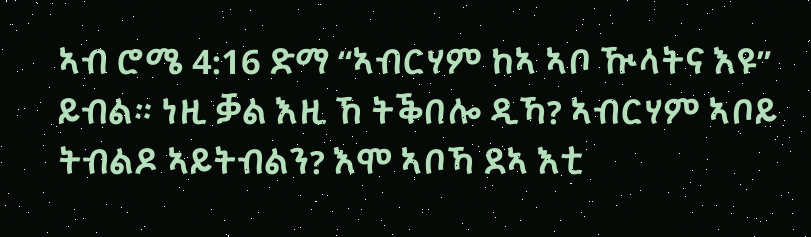ኣብ ሮሜ 4:16 ድማ “ኣብርሃም ከኣ ኣቦ ዂላትና እዩ” ይብል። ነዚ ቓል እዚ ኸ ትቕበሎ ዲኻ? ኣብርሃም ኣቦይ ትብልዶ ኣይትብልን? እሞ ኣቦኻ ደኣ እቲ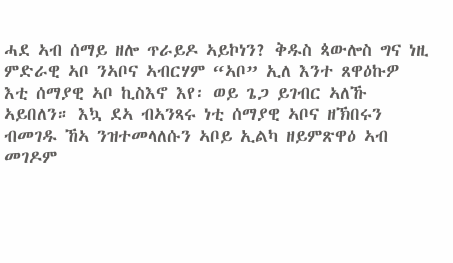ሓደ ኣብ ሰማይ ዘሎ ጥራይዶ ኣይኮነን? ቅዱስ ጳውሎስ ግና ነዚ ምድራዊ ኣቦ ንኣቦና ኣብርሃም “ኣቦ” ኢለ እንተ ጸዋዕኩዎ እቲ ሰማያዊ ኣቦ ኪስእኖ እየ፡ ወይ ጌጋ ይገብር ኣለኹ ኣይበለን። እኳ ደኣ ብኣንጻሩ ነቲ ሰማያዊ ኣቦና ዘኽበሩን ብመገዱ ኸኣ ንዝተመላለሱን ኣቦይ ኢልካ ዘይምጽዋዕ ኣብ መገዶም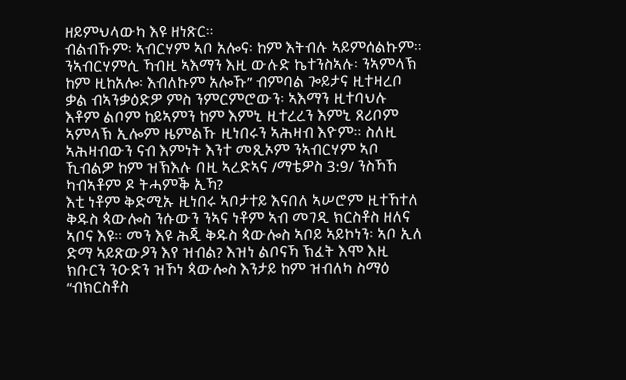ዘይምህላውካ እዩ ዘነጽር።
ብልብኹም፡ ኣብርሃም ኣቦ አሎና፡ ከም እትብሉ ኣይምሰልኩም። ንኣብርሃምሲ ኻብዚ ኣእማን እዚ ውሉድ ኬተንስኣሉ፡ ንኣምላኽ ከም ዚከአሎ፡ እብለኩም አሎኹ” ብምባል ጐይታና ዚተዛረቦ ቃል ብኣንቃዕድዎ ምስ ንምርምሮውን፡ ኣእማን ዚተባህሉ እቶም ልቦም ከይኣምን ከም እምኒ ዚተረረን እምኒ ጸሪቦም ኣምላኽ ኢሎም ዜምልኹ ዚነበሩን ኣሕዛብ እዮም። ስለዚ ኣሕዛብውን ናብ እምነት እንተ መጺኦም ንኣብርሃም ኣቦ ኺብልዎ ከም ዝኽእሉ በዚ ኣረድኣና /ማቴዎስ 3:9/ ንስኻኸ ካብኣቶም ዶ ትሓምቕ ኢኻ?
እቲ ነቶም ቅድሚኡ ዚነበሩ ኣቦታተይ እናበለ ኣሠሮም ዚተኸተለ ቅዱስ ጳውሎስ ንሱውን ንኣና ነቶም ኣብ መገዲ ክርስቶስ ዘለና ኣቦና እዩ። መን እዩ ሕጂ ቅዱስ ጳውሎስ ኣቦይ ኣይኮነን፡ ኣቦ ኢለ ድማ ኣይጽውዖን እየ ዝብል? እዝነ ልቦናኻ ኽፈት እሞ እዚ ክቡርን ንዑድን ዝኾነ ጳውሎስ እንታይ ከም ዝብለካ ስማዕ “ብክርስቶስ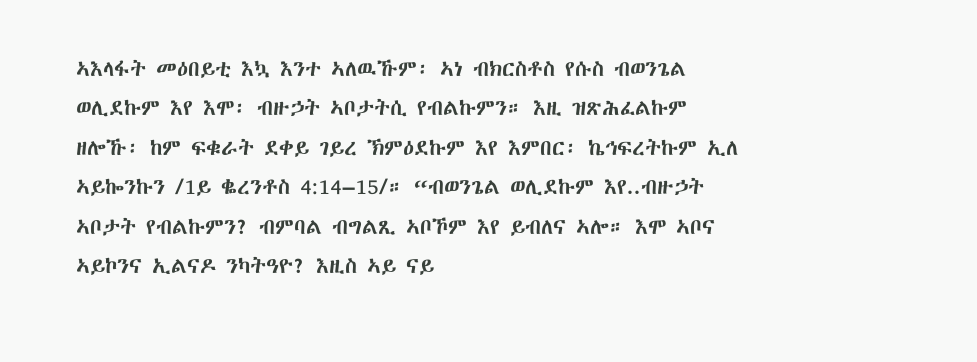ኣእላፋት መዕበይቲ እኳ እንተ ኣለዉኹም፡ ኣነ ብክርስቶስ የሱስ ብወንጌል ወሊደኩም እየ እሞ፡ ብዙኃት ኣቦታትሲ የብልኩምን። እዚ ዝጽሕፈልኩም ዘሎኹ፡ ከም ፍቁራት ደቀይ ገይረ ኽምዕደኩም እየ እምበር፡ ኬኅፍረትኩም ኢለ ኣይኰንኩን /1ይ ቈረንቶስ 4:14–15/። “ብወንጌል ወሊደኩም እየ..ብዙኃት ኣቦታት የብልኩምን? ብምባል ብግልጺ ኣቦኾም እየ ይብለና ኣሎ። እሞ ኣቦና ኣይኮንና ኢልናዶ ንካትዓዮ? እዚስ ኣይ ናይ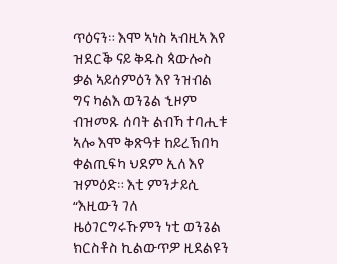ጥዕናን። እሞ ኣነስ ኣብዚኣ እየ ዝደርቕ ናይ ቅዱስ ጳውሎስ ቃል ኣይሰምዕን እየ ንዝብል ግና ካልእ ወንጌል ኂዞም ብዝመጹ ሰባት ልብኻ ተባሒቱ ኣሎ እሞ ቅጽዓቱ ከይረኽበካ ቀልጢፍካ ህደም ኢለ እየ ዝምዕድ። እቲ ምንታይሲ “እዚውን ገለ ዜዕገርግሩኹምን ነቲ ወንጌል ክርስቶስ ኪልውጥዎ ዚደልዩን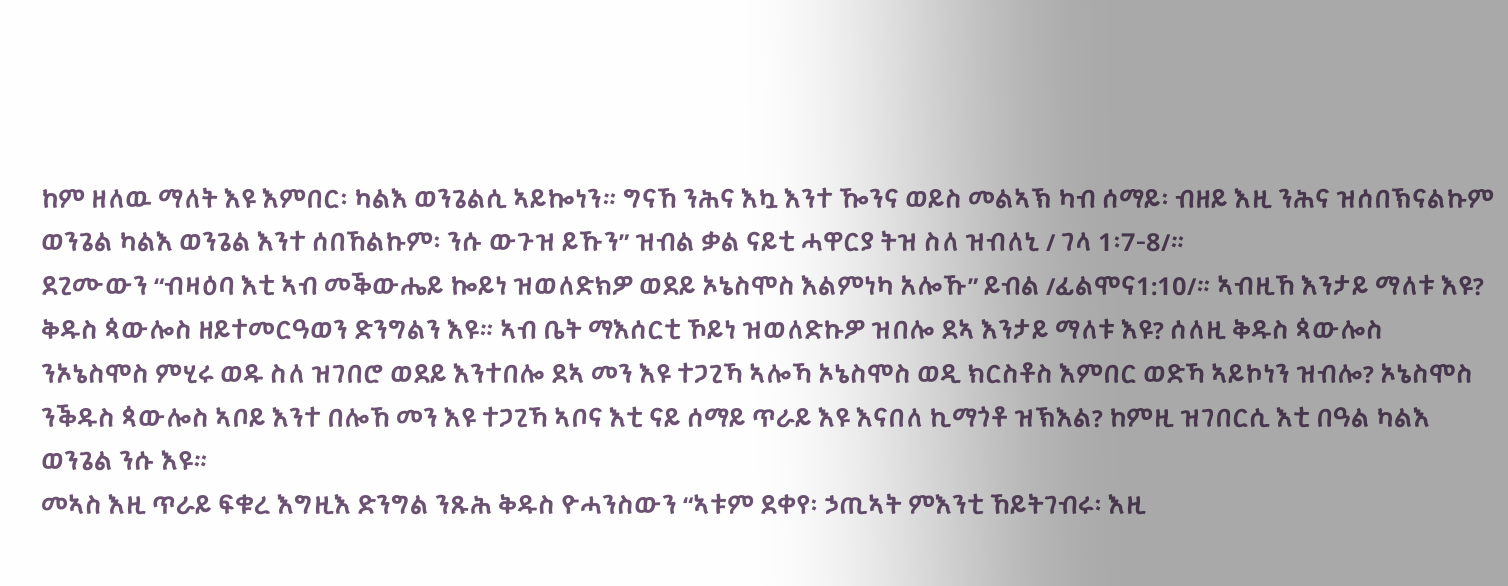ከም ዘለዉ ማለት እዩ እምበር፡ ካልእ ወንጌልሲ ኣይኰነን። ግናኸ ንሕና እኳ እንተ ዀንና ወይስ መልኣኽ ካብ ሰማይ፡ ብዘይ እዚ ንሕና ዝሰበኽናልኩም ወንጌል ካልእ ወንጌል እንተ ሰበኸልኩም፡ ንሱ ውጉዝ ይኹን” ዝብል ቃል ናይቲ ሓዋርያ ትዝ ስለ ዝብለኒ / ገላ 1፡7-8/።
ደጊሙውን “ብዛዕባ እቲ ኣብ መቕውሔይ ኰይነ ዝወለድክዎ ወደይ ኦኔስሞስ እልምነካ አሎኹ” ይብል /ፊልሞና1:10/። ኣብዚኸ እንታይ ማለቱ እዩ? ቅዱስ ጳውሎስ ዘይተመርዓወን ድንግልን እዩ። ኣብ ቤት ማእሰርቲ ኾይነ ዝወለድኩዎ ዝበሎ ደኣ እንታይ ማለቱ እዩ? ሰለዚ ቅዱስ ጳውሎስ ንኦኔስሞስ ምሂሩ ወዱ ስለ ዝገበሮ ወደይ እንተበሎ ደኣ መን እዩ ተጋጊኻ ኣሎኻ ኦኔስሞስ ወዲ ክርስቶስ እምበር ወድኻ ኣይኮነን ዝብሎ? ኦኔስሞስ ንቕዱስ ጳውሎስ ኣቦይ እንተ በሎኸ መን እዩ ተጋጊኻ ኣቦና እቲ ናይ ሰማይ ጥራይ እዩ እናበለ ኪማጎቶ ዝኽእል? ከምዚ ዝገበርሲ እቲ በዓል ካልእ ወንጌል ንሱ እዩ።
መኣስ እዚ ጥራይ ፍቁረ እግዚእ ድንግል ንጹሕ ቅዱስ ዮሓንስውን “ኣቱም ደቀየ፡ ኃጢኣት ምእንቲ ኸይትገብሩ፡ እዚ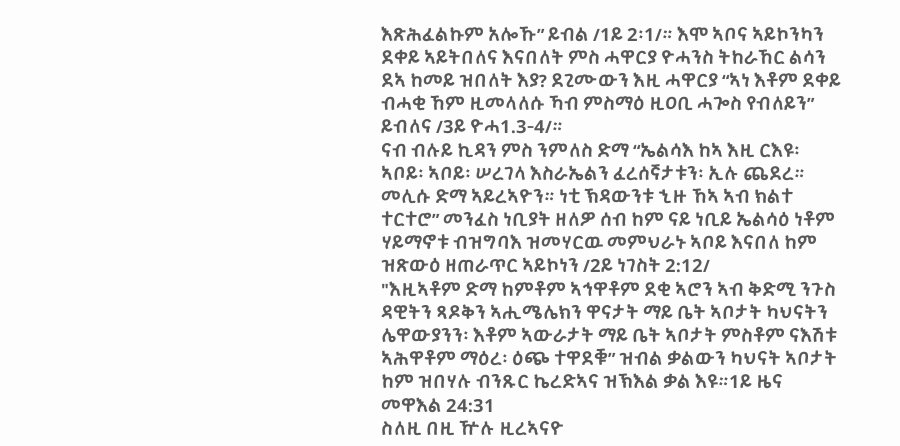እጽሕፈልኩም አሎኹ” ይብል /1ይ 2፡1/። እሞ ኣቦና ኣይኮንካን ደቀይ ኣይትበለና እናበለት ምስ ሓዋርያ ዮሓንስ ትከራኸር ልሳን ደኣ ከመይ ዝበለት እያ? ደጊሙውን እዚ ሓዋርያ “ኣነ እቶም ደቀይ ብሓቂ ኸም ዚመላለሱ ኻብ ምስማዕ ዚዐቢ ሓጐስ የብለይን” ይብለና /3ይ ዮሓ1.3-4/።
ናብ ብሉይ ኪዳን ምስ ንምለስ ድማ “ኤልሳእ ከኣ እዚ ርእዩ፡ ኣቦይ፡ ኣቦይ፡ ሠረገላ እስራኤልን ፈረሰኛታቱን፡ ኢሉ ጨደረ። መሊሱ ድማ ኣይረኣዮን። ነቲ ኽዳውንቱ ኂዙ ኸኣ ኣብ ክልተ ተርተሮ” መንፈስ ነቢያት ዘለዎ ሰብ ከም ናይ ነቢይ ኤልሳዕ ነቶም ሃይማኖቱ ብዝግባእ ዝመሃርዉ መምህራኑ ኣቦይ እናበለ ከም ዝጽውዕ ዘጠራጥር ኣይኮነን /2ይ ነገስት 2:12/
"እዚኣቶም ድማ ከምቶም ኣኅዋቶም ደቂ ኣሮን ኣብ ቅድሚ ንጉስ ዳዊትን ጻዶቅን ኣሒሜሌክን ዋናታት ማይ ቤት ኣቦታት ካህናትን ሌዋውያንን፡ እቶም ኣውራታት ማይ ቤት ኣቦታት ምስቶም ናእሽቱ ኣሕዋቶም ማዕረ፡ ዕጭ ተዋደቑ” ዝብል ቃልውን ካህናት ኣቦታት ከም ዝበሃሉ ብንጹር ኬረድኣና ዝኽእል ቃል እዩ።1ይ ዜና መዋእል 24:31
ስለዚ በዚ ዅሉ ዚረኣናዮ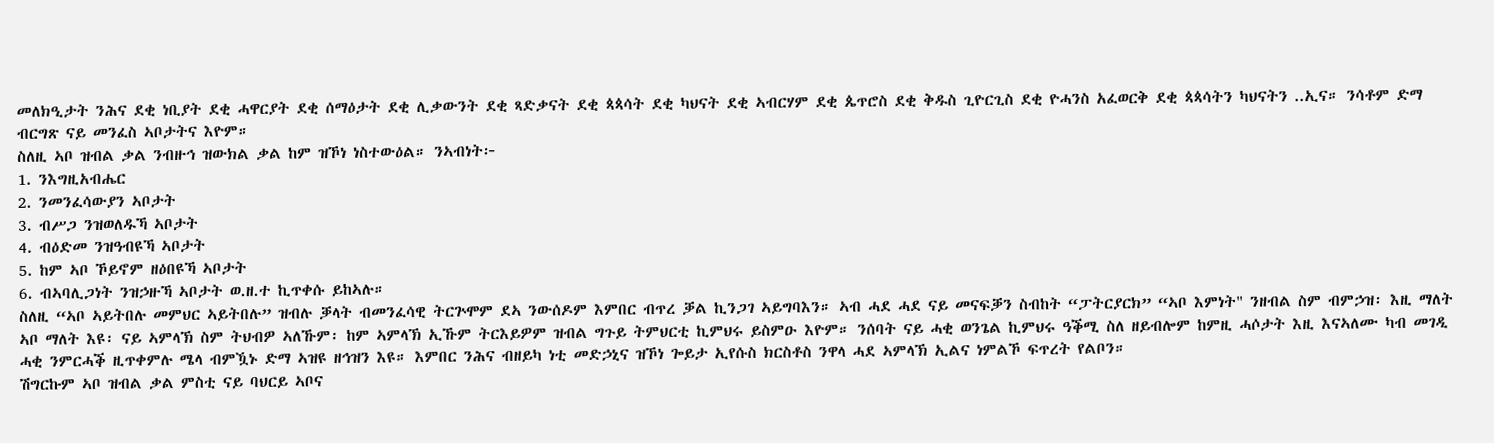መለክዒታት ንሕና ደቂ ነቢያት ደቂ ሓዋርያት ደቂ ሰማዕታት ደቂ ሊቃውንት ደቂ ጻድቃናት ደቂ ጳጳሳት ደቂ ካህናት ደቂ ኣብርሃም ደቂ ጴጥሮስ ደቂ ቅዱስ ጊዮርጊስ ደቂ ዮሓንስ አፈወርቅ ደቂ ጳጳሳትን ካህናትን ..ኢና። ንሳቶም ድማ ብርግጽ ናይ መንፈስ ኣቦታትና እዮም።
ስለዚ ኣቦ ዝብል ቃል ንብዙኅ ዝውክል ቃል ከም ዝኾነ ነስተውዕል። ንኣብነት፦
1. ንእግዚአብሔር
2. ንመንፈሳውያን ኣቦታት
3. ብሥጋ ንዝወለዱኻ ኣቦታት
4. ብዕድመ ንዝዓብዩኻ ኣቦታት
5. ከም ኣቦ ኾይኖም ዘዕበዩኻ ኣቦታት
6. ብኣባሊጋነት ንዝኃዙኻ ኣቦታት ወ.ዘ.ተ ኪጥቀሱ ይከኣሉ።
ስለዚ “ኣቦ ኣይትበሉ መምህር ኣይትበሉ” ዝብሉ ቓላት ብመንፈሳዊ ትርጕሞም ደኣ ንውሰዶም እምበር ብጥረ ቓል ኪንጋገ ኣይግባእን። ኣብ ሓደ ሓደ ናይ መናፍቓን ስብከት “ፓትርያርክ” “ኣቦ እምነት" ንዘብል ስም ብምኃዝ፡ እዚ ማለት ኣቦ ማለት እዩ፡ ናይ ኣምላኽ ስም ትህብዎ ኣለኹም፡ ከም ኣምላኽ ኢኹም ትርእይዎም ዝብል ግጉይ ትምህርቲ ኪምህሩ ይስምዑ እዮም። ንሰባት ናይ ሓቂ ወንጌል ኪምህሩ ዓቕሚ ስለ ዘይብሎም ከምዚ ሓሶታት እዚ እናኣለሙ ካብ መገዲ ሓቂ ንምርሓቕ ዚጥቀምሉ ሜላ ብምዃኑ ድማ ኣዝዩ ዘኅዝን እዩ። እምበር ንሕና ብዘይካ ነቲ መድኃኒና ዝኾነ ጐይታ ኢየሱስ ክርስቶስ ንዋላ ሓደ ኣምላኽ ኢልና ነምልኾ ፍጥረት የልቦን።
ሽግርኩም ኣቦ ዝብል ቃል ምስቲ ናይ ባህርይ ኣቦና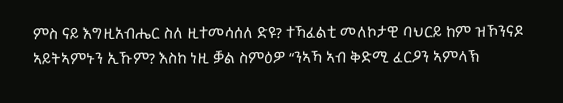ምስ ናይ እግዚአብሔር ስለ ዚተመሳሰለ ድዩ? ተኻፈልቲ መለኮታዊ ባህርይ ከም ዝኾንናዶ ኣይትኣምኑን ኢኹም? እስከ ነዚ ቓል ስምዕዎ “ንኣኻ ኣብ ቅድሚ ፈርዖን ኣምላኽ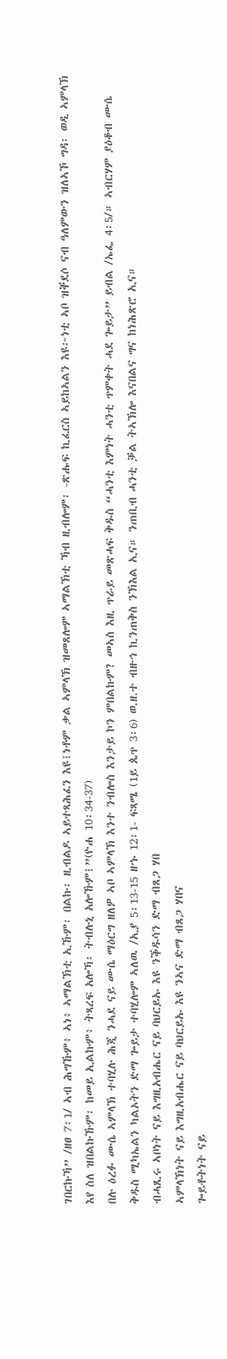ገበርኩኻ” /ዘፀ 7፡1/ ኣብ ሕግኹም፥ ኣነ፥ ኣማልኽቲ ኢኹም፡ በልኩ፡ ዚብልዶ ኣይተጻሕፈን እዩ፧ነቶም ቃል ኣምላኽ ዝመጸሎም ኣማልኽቲ ኻብ ዚብሎም፡ -ጽሑፍ ኪፈርስ ኣይከኣልን እዩ፦ነቲ ኣቦ ዝቐደሶ ናብ ዓለምውን ዝለኣኾ ግዳ፡ ወዲ ኣምላኽ እየ ስለ ዝበልኩኹም፡ ከመይ ኢልኩም፥ ትጻረፍ አሎኻ፡ ትብሉኒ አሎኹም፧”(ዮሐ 10፡34-37)
በሉ ዕረፉ ሙሴ ኣምላኽ ተባሂሉ ሕጂ ንሓደ ናይ ሙሴ ማዕርግ ዘለዎ ኣቦ ኣምላኽ እንተ ንብሎስ እንታይ ኮን ምበልኩም? መኣስ እዚ ጥራይ መጽሓፍ ቅዱስ “ሓንቲ እምነት ሓንቲ ጥምቀት ሓደ ጐይታ” ይብል /ኤፌ 4፡5/። ኣብርሃም ያዕቆብ ሙሴ ቅዱስ ሚካኤልን ካልኦትን ድማ ጐይታ ተባሂሎም ኣለዉ /ኢያ 5፡13-15 ዘኁ 12፡1- ፍጻሜ (1ይ ጴጥ 3፡6) ወ.ዘ.ተ ብዙኅ ኪንጠቅስ ንኽእል ኢና። ንጠቢብ ሓንቲ ቓል ትኣኽሎ እናበልና ግና ከነሕጽሮ ኢና።
ብሓጺሩ ኣቦነት ናይ እግዚአብሔር ናይ ባህርይኡ እዩ ንቕዱሳን ድማ ብጸጋ ሃበ
ኣምላኽነት ናይ እግዚአብሔር ናይ ባህርይኡ እዩ ንኣና ድማ ብጸጋ ሃበና
ጐይቶትነት ናይ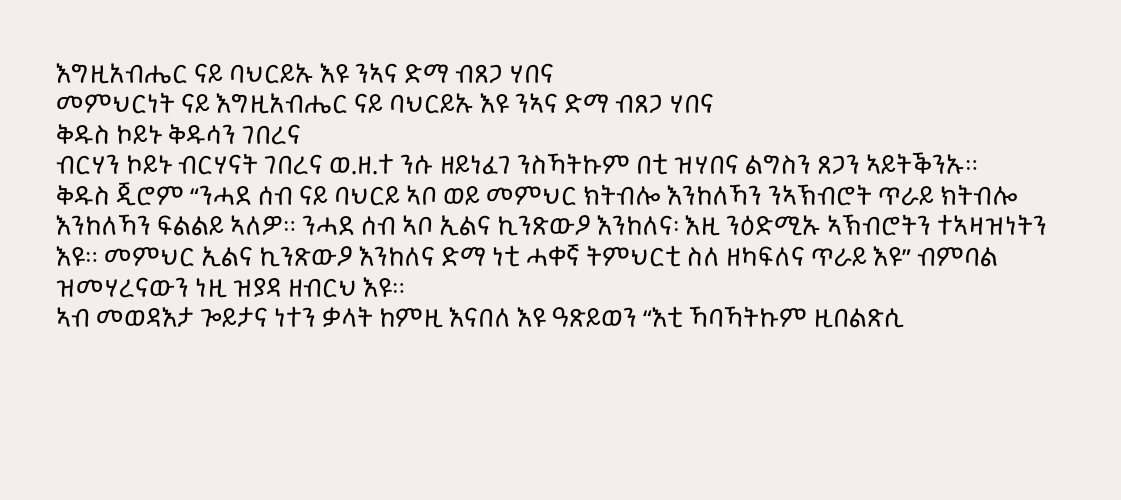እግዚአብሔር ናይ ባህርይኡ እዩ ንኣና ድማ ብጸጋ ሃበና
መምህርነት ናይ እግዚአብሔር ናይ ባህርይኡ እዩ ንኣና ድማ ብጸጋ ሃበና
ቅዱስ ኮይኑ ቅዱሳን ገበረና
ብርሃን ኮይኑ ብርሃናት ገበረና ወ.ዘ.ተ ንሱ ዘይነፈገ ንስኻትኩም በቲ ዝሃበና ልግስን ጸጋን ኣይትቕንኡ።
ቅዱስ ጂሮም “ንሓደ ሰብ ናይ ባህርይ ኣቦ ወይ መምህር ክትብሎ እንከለኻን ንኣኽብሮት ጥራይ ክትብሎ እንከለኻን ፍልልይ ኣለዎ። ንሓደ ሰብ ኣቦ ኢልና ኪንጽውዖ እንከለና፡ እዚ ንዕድሚኡ ኣኽብሮትን ተኣዛዝነትን እዩ። መምህር ኢልና ኪንጽውዖ እንከለና ድማ ነቲ ሓቀኛ ትምህርቲ ስለ ዘካፍለና ጥራይ እዩ” ብምባል ዝመሃረናውን ነዚ ዝያዳ ዘብርህ እዩ።
ኣብ መወዳእታ ጐይታና ነተን ቃላት ከምዚ እናበለ እዩ ዓጽይወን “እቲ ኻባኻትኩም ዚበልጽሲ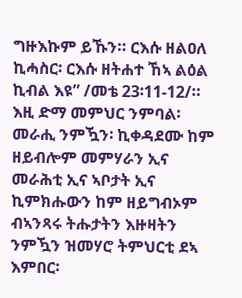ግዙእኩም ይኹን። ርእሱ ዘልዐለ ኪሓስር፡ ርእሱ ዘትሐተ ኸኣ ልዕል ኪብል እዩ” /መቴ 23፡11-12/። እዚ ድማ መምህር ንምባል፡ መራሒ ንምዃን፡ ኪቀዳደሙ ከም ዘይብሎም መምሃራን ኢና መራሕቲ ኢና ኣቦታት ኢና ኪምክሑውን ከም ዘይግብኦም ብኣንጻሩ ትሑታትን እዙዛትን ንምዃን ዝመሃሮ ትምህርቲ ደኣ እምበር፡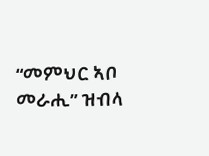“መምህር ኣቦ መራሒ” ዝብላ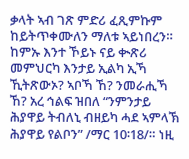ቃላት ኣብ ገጽ ምድሪ ፈጺምኩም ከይትጥቀሙለን ማለቱ ኣይነበረን። ከምኡ እንተ ኾይኑ ናይ ቊጽሪ መምህርካ እንታይ ኢልካ ኢኻ ኺትጽውኦ? ኣቦኻ ኸ? ንመራሒኻ ኸ? አረ ኅልፍ ዝበለ “ንምንታይ ሕያዋይ ትብለኒ ብዘይካ ሓደ ኣምላኽ ሕያዋይ የልቦን” /ማር 10፡18/። ነዚ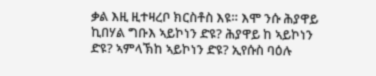ቃል እዚ ዚተዛረቦ ክርስቶስ እዩ። እሞ ንሱ ሕያዋይ ኪበሃል ግቡእ ኣይኮነን ድዩ? ሕያዋይ ከ ኣይኮነን ድዩ? ኣምላኽከ ኣይኮነን ድዩ? ኢየሱስ ባዕሉ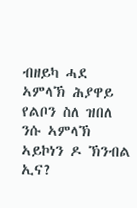ብዘይካ ሓደ ኣምላኽ ሕያዋይ የልቦን ስለ ዝበለ ንሱ ኣምላኽ ኣይኮነን ዶ ኽንብል ኢና?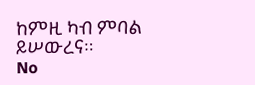ከምዚ ካብ ምባል ይሠውረና።
No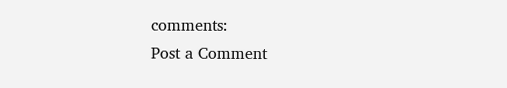comments:
Post a Comment